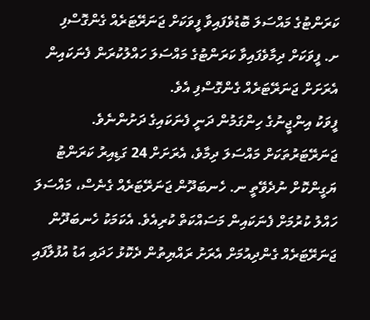ކަރަންޓުގެ މައްސަލަ ބޮޑުވެފައިވާ ފީވަކަށް ޖަނަރޭޓަރެއް ގެންގޮސްފި
ށ. ފީވަކަށް ދިމާވެފައިވާ ކަރަންޓުގެ މައްސަލަ ހައްލުކުރަން ފެނަކައިން އެރަށަށް ޖަނަރޭޓަރެއް ގެންގޮސްފި އެވެ.
ފީވަކު އިންޖީނުގެ ހިންގަމުން ދަނީ ފެނަކައިގެ ދަށުންނެވެ. ޖަނަރޭޓަރުތަކަށް މައްސަލަ ދިމާވެ، އެރަށަށް 24 ގަޑިއިރު ކަރަންޓު ޔަގީންކޮށް ނުދެވޭތީ ނ. ހެނބަދޫން ޖަނަރޭޓަރެއް ގެނެސް، މައްސަލަ ހައްލު ކުރުމަށް ފެނަކައިން މަސައްކަތް ކުރިއެވެ. އެކަމަކު ހެނބަދޫން ޖަނަރޭޓަރެއް ގެންދިއުމަށް އެރަށު ރައްޔިތުން ދެކޮޅު ހަދައި އަޑު އުފުލާފައި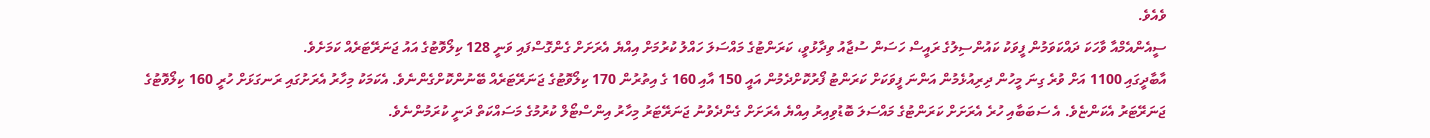ވެއެވެ.
ސީއެންއެމްއާ ވާހަކަ ދައްކަވަމުން ފީވަކު ކައުންސިލުގެ ރައީސް ހަސަން ސުޖާއު ވިދާޅުވީ، ކަރަންޓުގެ މައްސަލަ ހައްލު ކުރުމަށް އިއްޔެ އެރަށަށް ގެންގޮސްފައި ވަނީ 128 ކިލޯވޮޓުގެ އައު ޖަނަރޭޓަރެއް ކަމަށެވެ.
އާބާދީގައި 1100 އަށް ވުރެ ގިނަ މީހުން ދިރިއުޅެމުން އަންނަ ފީވަކަށް ކަރަންޓު ފޯރުކޮށްދެމުން އައީ 150 އާއި 160 ގެ އިތުރުން 170 ކިލޯވޮޓުގެ ޖަނަރޭޓަރެއް ބޭނުންކޮށްގެންނެވެ. އެކަމަކު މިހާރު އެރަށުގައި ރަނގަޅަށް ހުރީ 160 ކިލޯވޮޓުގެ ޖަނަރޭޓަރު އެކަންޏެވެ. އެ ސަބަބާއި ހުރެ އެރަށަށް ކަރަންޓުގެ މައްސަލަ ބޮޑުވިއިރު އިއްޔެ އެރަށަށް ގެންދެވުނު ޖަނަރޭޓަރު މިހާރު އިންސްޓޯލް ކުރުމުގެ މަސައްކަތް ދަނީ ކުރަމުންނެވެ.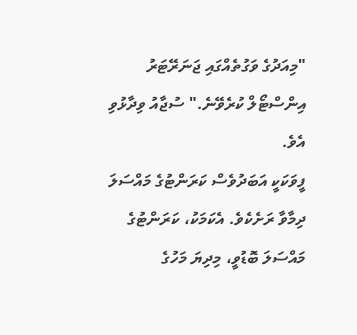"މިއަދުގެ ވަގުތެއްގައި ޖަނަރޭޓަރު އިންސްޓޯލް ކުރެވޭނެ." ސުޖާއު ވިދާޅުވި އެވެ.
ފީވަކަކީ އަބަދުވެސް ކަރަންޓުގެ މައްސަލަ ދިމާވާ ރަށެކެވެ. އެކަމަކު، ކަރަންޓުގެ މައްސަލަ ބޮޑުވީ، މިދިޔަ މަހުގެ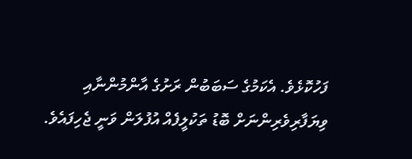ފަހުކޮޅެވެ. އެކަމުގެ ސަބަބުން ރަށުގެ އާންމުންނާއި ވިޔަފާރިވެރިންނަށް ބޮޑު ތަކުލީފެއް އުފުލަން ވަނީ ޖެހިފައެވެ.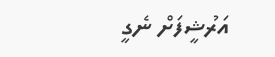އަރުޝީފަށް ނެގީ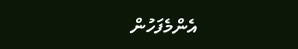އެންމެފަހުން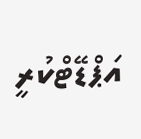އަޕްޑޭޓްކުރީ